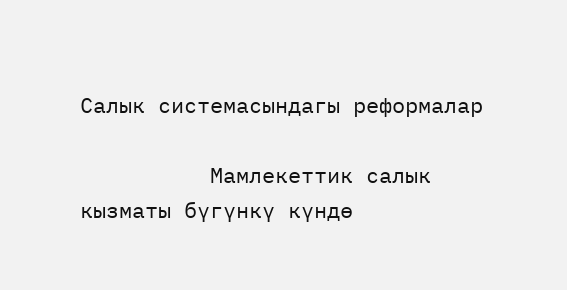Салык системасындагы реформалар

          Мамлекеттик салык кызматы бүгүнкү күндө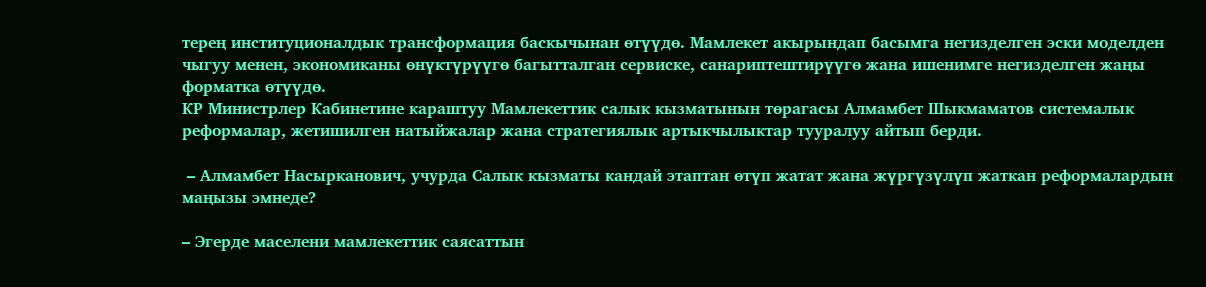терең институционалдык трансформация баскычынан өтүүдө. Мамлекет акырындап басымга негизделген эски моделден чыгуу менен, экономиканы өнүктүрүүгө багытталган сервиске, санариптештирүүгө жана ишенимге негизделген жаңы форматка өтүүдө.
КР Министрлер Кабинетине караштуу Мамлекеттик салык кызматынын төрагасы Алмамбет Шыкмаматов системалык реформалар, жетишилген натыйжалар жана стратегиялык артыкчылыктар тууралуу айтып берди.

 – Алмамбет Насырканович, учурда Салык кызматы кандай этаптан өтүп жатат жана жүргүзүлүп жаткан реформалардын маңызы эмнеде?

– Эгерде маселени мамлекеттик саясаттын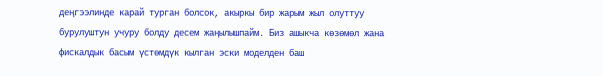деңгээлинде карай турган болсок, акыркы бир жарым жыл олуттуу бурулуштун учуру болду десем жаңылышпайм. Биз ашыкча көзөмөл жана фискалдык басым үстөмдүк кылган эски моделден баш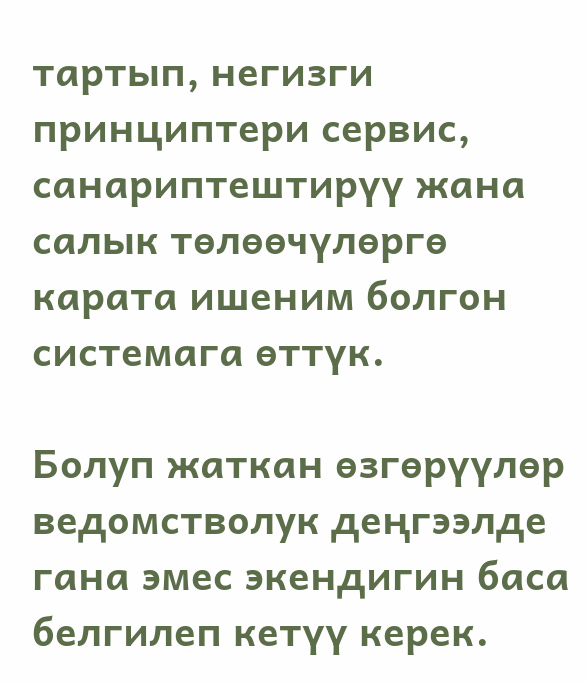тартып, негизги принциптери сервис, санариптештирүү жана салык төлөөчүлөргө карата ишеним болгон системага өттүк.

Болуп жаткан өзгөрүүлөр ведомстволук деңгээлде гана эмес экендигин баса белгилеп кетүү керек.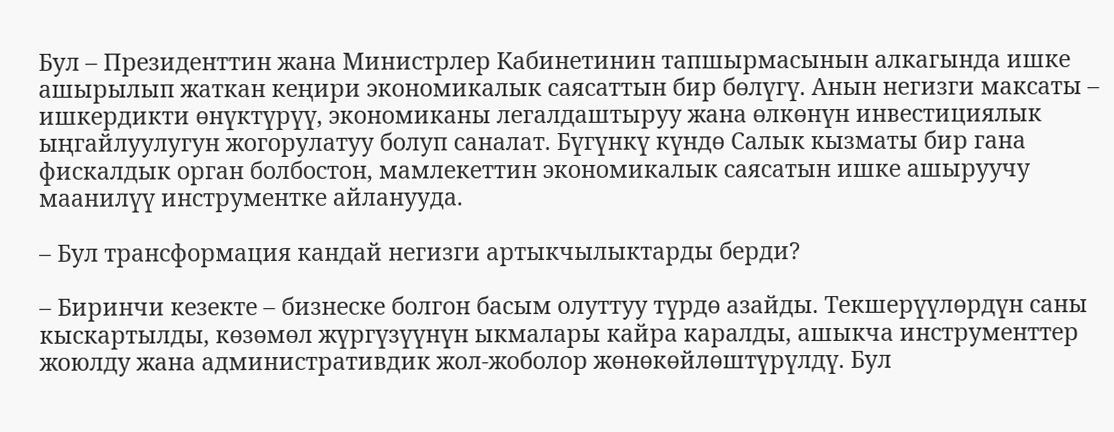Бул – Президенттин жана Министрлер Кабинетинин тапшырмасынын алкагында ишке ашырылып жаткан кеңири экономикалык саясаттын бир бөлүгү. Анын негизги максаты – ишкердикти өнүктүрүү, экономиканы легалдаштыруу жана өлкөнүн инвестициялык ыңгайлуулугун жогорулатуу болуп саналат. Бүгүнкү күндө Салык кызматы бир гана фискалдык орган болбостон, мамлекеттин экономикалык саясатын ишке ашыруучу маанилүү инструментке айланууда.

– Бул трансформация кандай негизги артыкчылыктарды берди?

– Биринчи кезекте – бизнеске болгон басым олуттуу түрдө азайды. Текшерүүлөрдүн саны кыскартылды, көзөмөл жүргүзүүнүн ыкмалары кайра каралды, ашыкча инструменттер жоюлду жана административдик жол-жоболор жөнөкөйлөштүрүлдү. Бул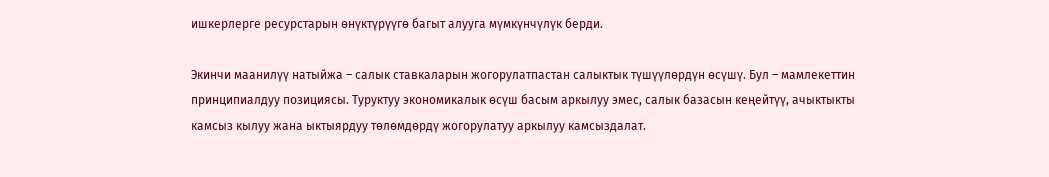ишкерлерге ресурстарын өнүктүрүүгө багыт алууга мүмкүнчүлүк берди.

Экинчи маанилүү натыйжа – салык ставкаларын жогорулатпастан салыктык түшүүлөрдүн өсүшү. Бул – мамлекеттин принципиалдуу позициясы. Туруктуу экономикалык өсүш басым аркылуу эмес, салык базасын кеңейтүү, ачыктыкты камсыз кылуу жана ыктыярдуу төлөмдөрдү жогорулатуу аркылуу камсыздалат.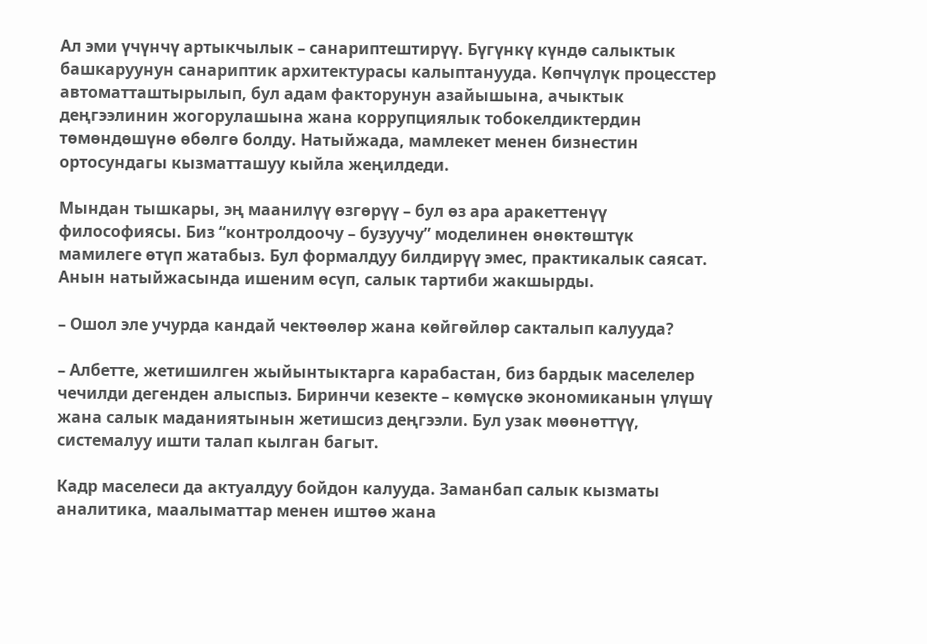Ал эми үчүнчү артыкчылык – санариптештирүү. Бүгүнкү күндө салыктык башкаруунун санариптик архитектурасы калыптанууда. Көпчүлүк процесстер автоматташтырылып, бул адам факторунун азайышына, ачыктык деңгээлинин жогорулашына жана коррупциялык тобокелдиктердин төмөндөшүнө өбөлгө болду. Натыйжада, мамлекет менен бизнестин ортосундагы кызматташуу кыйла жеңилдеди.

Мындан тышкары, эң маанилүү өзгөрүү – бул өз ара аракеттенүү философиясы. Биз “контролдоочу – бузуучу” моделинен өнөктөштүк мамилеге өтүп жатабыз. Бул формалдуу билдирүү эмес, практикалык саясат. Анын натыйжасында ишеним өсүп, салык тартиби жакшырды.

– Ошол эле учурда кандай чектөөлөр жана көйгөйлөр сакталып калууда?

– Албетте, жетишилген жыйынтыктарга карабастан, биз бардык маселелер чечилди дегенден алыспыз. Биринчи кезекте – көмүскө экономиканын үлүшү жана салык маданиятынын жетишсиз деңгээли. Бул узак мөөнөттүү, системалуу ишти талап кылган багыт.

Кадр маселеси да актуалдуу бойдон калууда. Заманбап салык кызматы аналитика, маалыматтар менен иштөө жана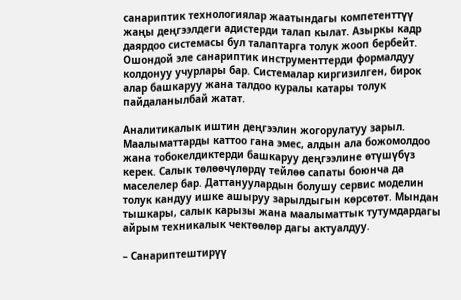санариптик технологиялар жаатындагы компетенттүү жаңы деңгээлдеги адистерди талап кылат. Азыркы кадр даярдоо системасы бул талаптарга толук жооп бербейт. Ошондой эле санариптик инструменттерди формалдуу колдонуу учурлары бар. Системалар киргизилген, бирок алар башкаруу жана талдоо куралы катары толук пайдаланылбай жатат.

Аналитикалык иштин деңгээлин жогорулатуу зарыл. Маалыматтарды каттоо гана эмес, алдын ала божомолдоо жана тобокелдиктерди башкаруу деңгээлине өтүшүбүз керек. Салык төлөөчүлөрдү тейлөө сапаты боюнча да маселелер бар. Даттануулардын болушу сервис моделин толук кандуу ишке ашыруу зарылдыгын көрсөтөт. Мындан тышкары, салык карызы жана маалыматтык тутумдардагы айрым техникалык чектөөлөр дагы актуалдуу.

– Санариптештирүү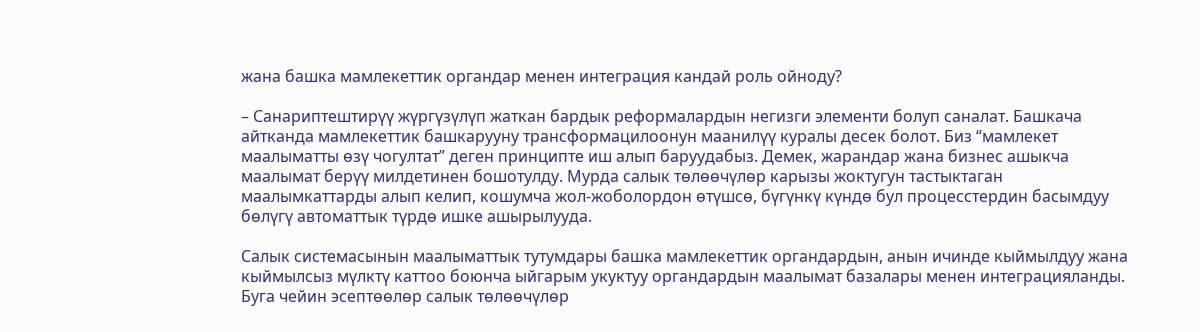жана башка мамлекеттик органдар менен интеграция кандай роль ойноду?

– Санариптештирүү жүргүзүлүп жаткан бардык реформалардын негизги элементи болуп саналат. Башкача айтканда мамлекеттик башкарууну трансформацилоонун маанилүү куралы десек болот. Биз “мамлекет маалыматты өзү чогултат” деген принципте иш алып баруудабыз. Демек, жарандар жана бизнес ашыкча маалымат берүү милдетинен бошотулду. Мурда салык төлөөчүлөр карызы жоктугун тастыктаган маалымкаттарды алып келип, кошумча жол-жоболордон өтүшсө, бүгүнкү күндө бул процесстердин басымдуу бөлүгү автоматтык түрдө ишке ашырылууда.

Салык системасынын маалыматтык тутумдары башка мамлекеттик органдардын, анын ичинде кыймылдуу жана кыймылсыз мүлктү каттоо боюнча ыйгарым укуктуу органдардын маалымат базалары менен интеграцияланды. Буга чейин эсептөөлөр салык төлөөчүлөр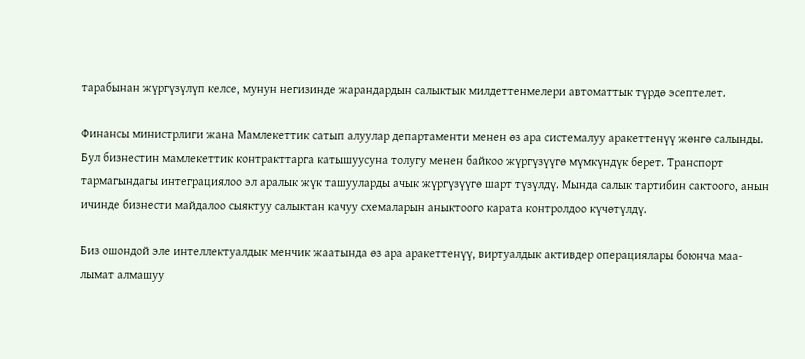тарабынан жүргүзүлүп келсе, мунун негизинде жарандардын салыктык милдеттенмелери автоматтык түрдө эсептелет.

Финансы министрлиги жана Мамлекеттик сатып алуулар департаменти менен өз ара системалуу аракеттенүү жөнгө салынды. Бул бизнестин мамлекеттик контракттарга катышуусуна толугу менен байкоо жүргүзүүгө мүмкүндүк берет. Транспорт тармагындагы интеграциялоо эл аралык жүк ташууларды ачык жүргүзүүгө шарт түзүлдү. Мында салык тартибин сактоого, анын ичинде бизнести майдалоо сыяктуу салыктан качуу схемаларын аныктоого карата контролдоо күчөтүлдү.

Биз ошондой эле интеллектуалдык менчик жаатында өз ара аракеттенүү, виртуалдык активдер операциялары боюнча маа-лымат алмашуу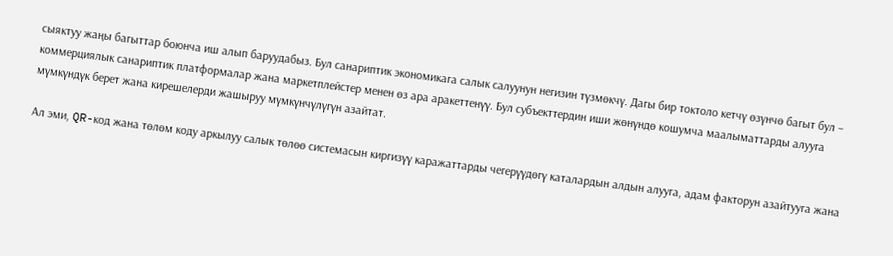сыяктуу жаңы багыттар боюнча иш алып баруудабыз. Бул санариптик экономикага салык салуунун негизин түзмөкчү. Дагы бир токтоло кетчү өзүнчө багыт бул – коммерциялык санариптик платформалар жана маркетплейстер менен өз ара аракеттенүү. Бул субъекттердин иши жөнүндө кошумча маалыматтарды алууга мүмкүндүк берет жана кирешелерди жашыруу мүмкүнчүлүгүн азайтат.

Ал эми, QR-код жана төлөм коду аркылуу салык төлөө системасын киргизүү каражаттарды чегерүүдөгү каталардын алдын алууга, адам факторун азайтууга жана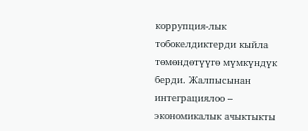коррупция-лык тобокелдиктерди кыйла төмөндөтүүгө мүмкүндүк берди. Жалпысынан интеграциялоо – экономикалык ачыктыкты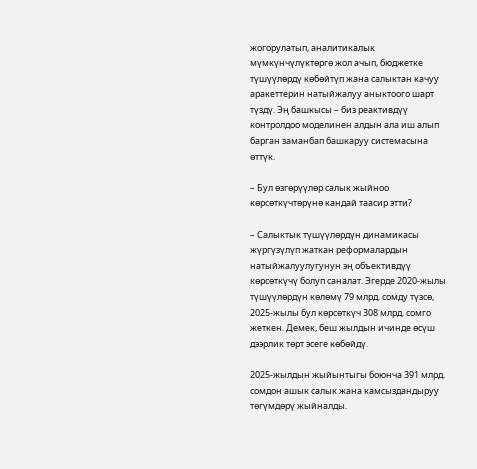жогорулатып, аналитикалык мүмкүнчүлүктөргө жол ачып, бюджетке түшүүлөрдү көбөйтүп жана салыктан качуу аракеттерин натыйжалуу аныктоого шарт түздү. Эң башкысы – биз реактивдүү контролдоо моделинен алдын ала иш алып барган заманбап башкаруу системасына өттүк.

– Бул өзгөрүүлөр салык жыйноо көрсөткүчтөрүнө кандай таасир этти?

– Салыктык түшүүлөрдүн динамикасы жүргүзүлүп жаткан реформалардын натыйжалуулугунун эң объективдүү көрсөткүчү болуп саналат. Эгерде 2020-жылы түшүүлөрдүн көлөмү 79 млрд. сомду түзсө, 2025-жылы бул көрсөткүч 308 млрд. сомго жеткен. Демек, беш жылдын ичинде өсүш дээрлик төрт эсеге көбөйдү.

2025-жылдын жыйынтыгы боюнча 391 млрд. сомдон ашык салык жана камсыздандыруу төгүмдөрү жыйналды.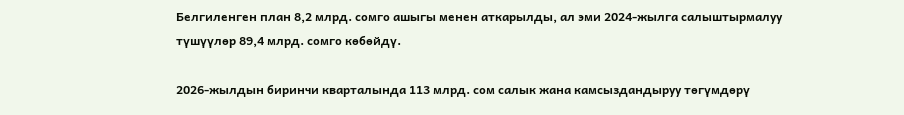Белгиленген план 8,2 млрд. сомго ашыгы менен аткарылды, ал эми 2024-жылга салыштырмалуу түшүүлөр 89,4 млрд. сомго көбөйдү.

2026-жылдын биринчи кварталында 113 млрд. сом салык жана камсыздандыруу төгүмдөрү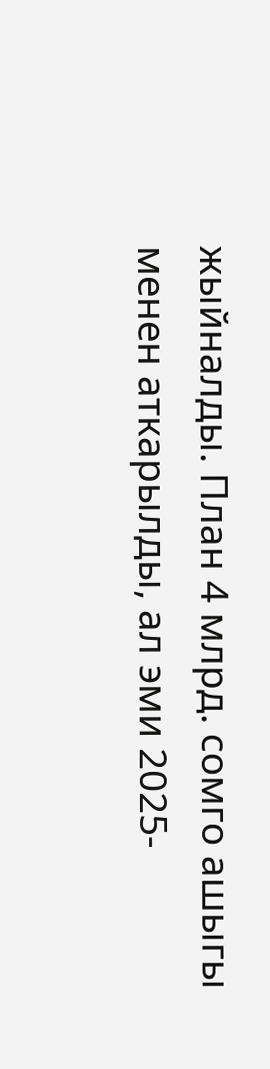жыйналды. План 4 млрд. сомго ашыгы менен аткарылды, ал эми 2025-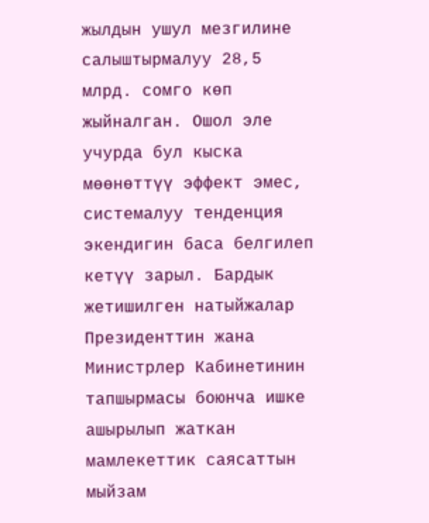жылдын ушул мезгилине салыштырмалуу 28,5 млрд. сомго көп жыйналган. Ошол эле учурда бул кыска мөөнөттүү эффект эмес, системалуу тенденция экендигин баса белгилеп кетүү зарыл. Бардык жетишилген натыйжалар Президенттин жана Министрлер Кабинетинин тапшырмасы боюнча ишке ашырылып жаткан мамлекеттик саясаттын мыйзам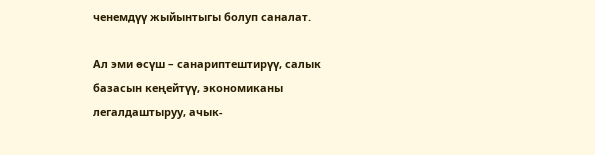ченемдүү жыйынтыгы болуп саналат.

Ал эми өсүш – санариптештирүү, салык базасын кеңейтүү, экономиканы легалдаштыруу, ачык-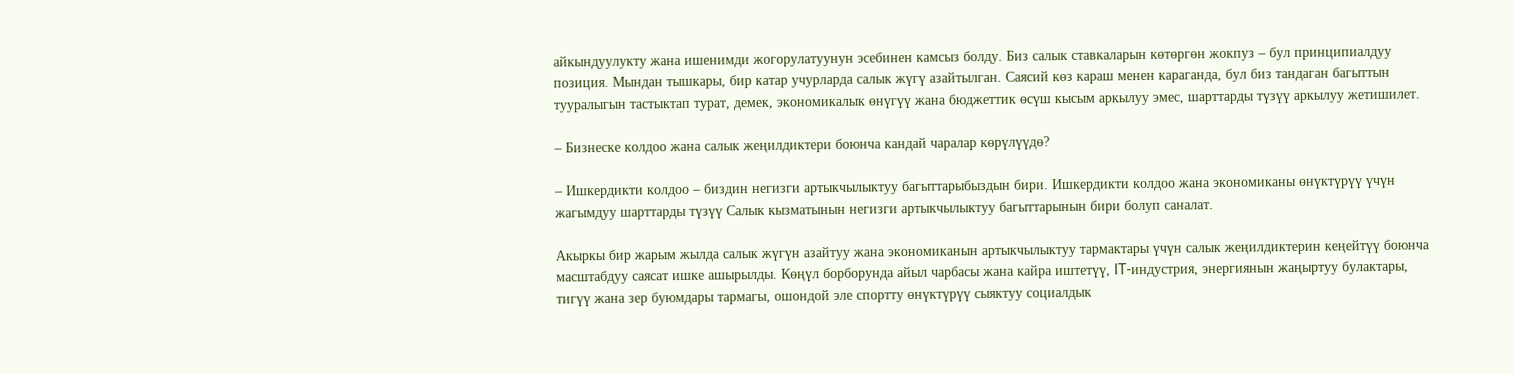айкындуулукту жана ишенимди жогорулатуунун эсебинен камсыз болду. Биз салык ставкаларын көтөргөн жокпуз – бул принципиалдуу позиция. Мындан тышкары, бир катар учурларда салык жүгү азайтылган. Саясий көз караш менен караганда, бул биз тандаган багыттын тууралыгын тастыктап турат, демек, экономикалык өнүгүү жана бюджеттик өсүш кысым аркылуу эмес, шарттарды түзүү аркылуу жетишилет.

– Бизнеске колдоо жана салык жеңилдиктери боюнча кандай чаралар көрүлүүдө?

– Ишкердикти колдоо – биздин негизги артыкчылыктуу багыттарыбыздын бири. Ишкердикти колдоо жана экономиканы өнүктүрүү үчүн жагымдуу шарттарды түзүү Салык кызматынын негизги артыкчылыктуу багыттарынын бири болуп саналат.

Акыркы бир жарым жылда салык жүгүн азайтуу жана экономиканын артыкчылыктуу тармактары үчүн салык жеңилдиктерин кеңейтүү боюнча масштабдуу саясат ишке ашырылды. Көңүл борборунда айыл чарбасы жана кайра иштетүү, IT-индустрия, энергиянын жаңыртуу булактары, тигүү жана зер буюмдары тармагы, ошондой эле спортту өнүктүрүү сыяктуу социалдык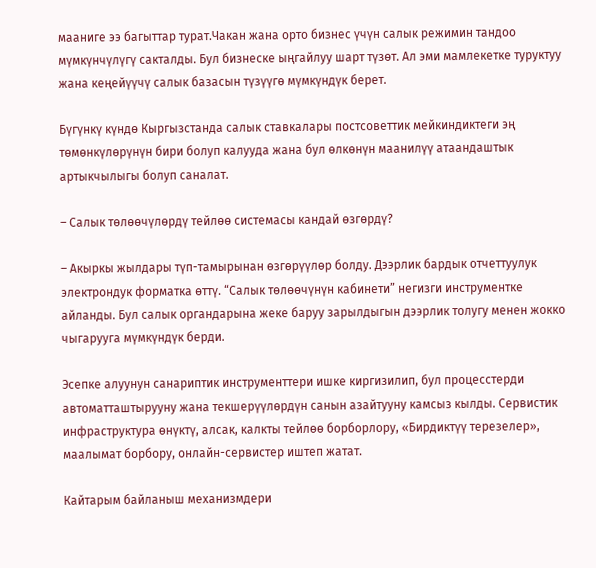мааниге ээ багыттар турат.Чакан жана орто бизнес үчүн салык режимин тандоо мүмкүнчүлүгү сакталды. Бул бизнеске ыңгайлуу шарт түзөт. Ал эми мамлекетке туруктуу жана кеңейүүчү салык базасын түзүүгө мүмкүндүк берет.

Бүгүнкү күндө Кыргызстанда салык ставкалары постсоветтик мейкиндиктеги эң төмөнкүлөрүнүн бири болуп калууда жана бул өлкөнүн маанилүү атаандаштык артыкчылыгы болуп саналат.

– Салык төлөөчүлөрдү тейлөө системасы кандай өзгөрдү?

– Акыркы жылдары түп-тамырынан өзгөрүүлөр болду. Дээрлик бардык отчеттуулук электрондук форматка өттү. “Салык төлөөчүнүн кабинети” негизги инструментке айланды. Бул салык органдарына жеке баруу зарылдыгын дээрлик толугу менен жокко чыгарууга мүмкүндүк берди.

Эсепке алуунун санариптик инструменттери ишке киргизилип, бул процесстерди автоматташтырууну жана текшерүүлөрдүн санын азайтууну камсыз кылды. Сервистик инфраструктура өнүктү, алсак, калкты тейлөө борборлору, «Бирдиктүү терезелер», маалымат борбору, онлайн-сервистер иштеп жатат.

Кайтарым байланыш механизмдери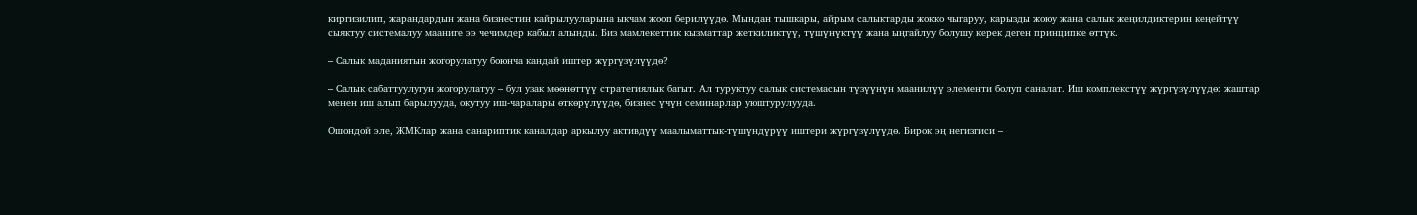киргизилип, жарандардын жана бизнестин кайрылууларына ыкчам жооп берилүүдө. Мындан тышкары, айрым салыктарды жокко чыгаруу, карызды жоюу жана салык жеңилдиктерин кеңейтүү сыяктуу системалуу мааниге ээ чечимдер кабыл алынды. Биз мамлекеттик кызматтар жеткиликтүү, түшүнүктүү жана ыңгайлуу болушу керек деген принципке өттүк.

– Салык маданиятын жогорулатуу боюнча кандай иштер жүргүзүлүүдө?

– Салык сабаттуулугун жогорулатуу – бул узак мөөнөттүү стратегиялык багыт. Ал туруктуу салык системасын түзүүнүн маанилүү элементи болуп саналат. Иш комплекстүү жүргүзүлүүдө: жаштар менен иш алып барылууда, окутуу иш-чаралары өткөрүлүүдө, бизнес үчүн семинарлар уюштурулууда.

Ошондой эле, ЖМКлар жана санариптик каналдар аркылуу активдүү маалыматтык-түшүндүрүү иштери жүргүзүлүүдө. Бирок эң негизгиси –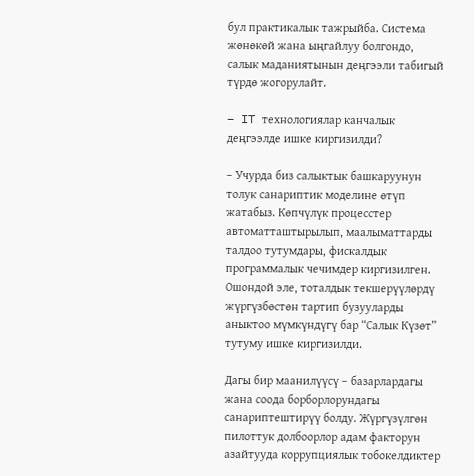бул практикалык тажрыйба. Система жөнөкөй жана ыңгайлуу болгондо, салык маданиятынын деңгээли табигый түрдө жогорулайт.

– IT технологиялар канчалык деңгээлде ишке киргизилди?

– Учурда биз салыктык башкаруунун толук санариптик моделине өтүп жатабыз. Көпчүлүк процесстер автоматташтырылып, маалыматтарды талдоо тутумдары, фискалдык программалык чечимдер киргизилген. Ошондой эле, тоталдык текшерүүлөрдү жүргүзбөстөн тартип бузууларды аныктоо мүмкүндүгү бар “Салык Күзөт” тутуму ишке киргизилди.

Дагы бир маанилүүсү – базарлардагы жана соода борборлорундагы санариптештирүү болду. Жүргүзүлгөн пилоттук долбоорлор адам факторун азайтууда коррупциялык тобокелдиктер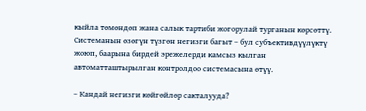кыйла төмөндөп жана салык тартиби жогорулай турганын көрсөттү. Системанын өзөгүн түзгөн негизги багыт – бул субъективдүүлүктү жоюп, баарына бирдей эрежелерди камсыз кылган автоматташтырылган контролдоо системасына өтүү.

– Кандай негизги көйгөйлөр сакталууда?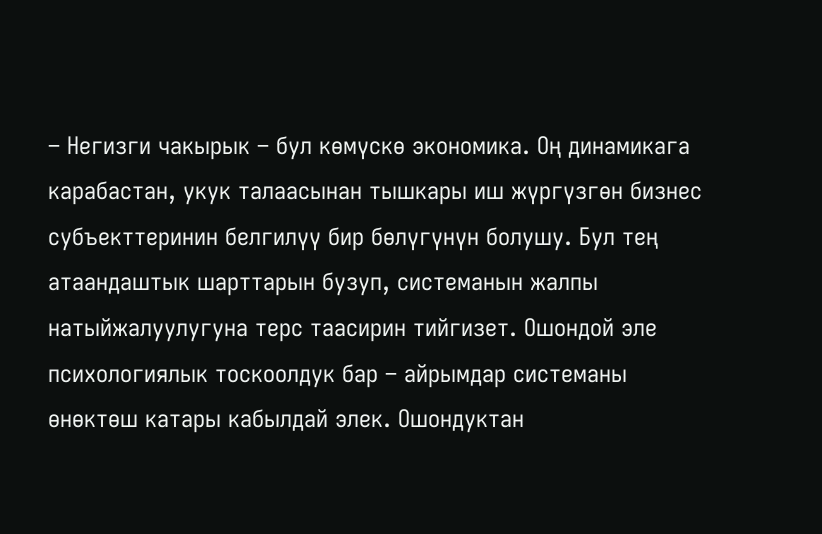– Негизги чакырык – бул көмүскө экономика. Оң динамикага карабастан, укук талаасынан тышкары иш жүргүзгөн бизнес субъекттеринин белгилүү бир бөлүгүнүн болушу. Бул тең атаандаштык шарттарын бузуп, системанын жалпы натыйжалуулугуна терс таасирин тийгизет. Ошондой эле психологиялык тоскоолдук бар – айрымдар системаны өнөктөш катары кабылдай элек. Ошондуктан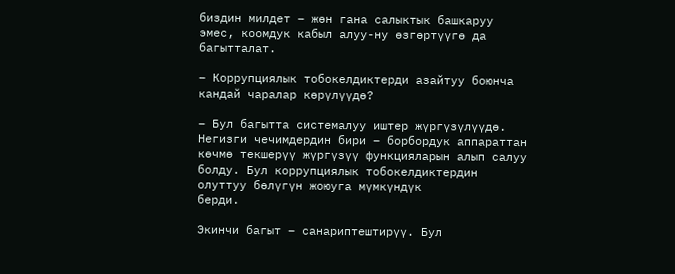биздин милдет – жөн гана салыктык башкаруу эмес, коомдук кабыл алуу-ну өзгөртүүгө да багытталат.

– Коррупциялык тобокелдиктерди азайтуу боюнча кандай чаралар көрүлүүдө?

– Бул багытта системалуу иштер жүргүзүлүүдө. Негизги чечимдердин бири – борбордук аппараттан көчмө текшерүү жүргүзүү функцияларын алып салуу болду. Бул коррупциялык тобокелдиктердин олуттуу бөлүгүн жоюуга мүмкүндүк
берди.

Экинчи багыт – санариптештирүү. Бул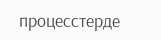процесстерде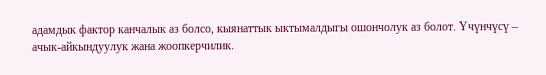адамдык фактор канчалык аз болсо, кыянаттык ыктымалдыгы ошончолук аз болот. Үчүнчүсү – ачык-айкындуулук жана жоопкерчилик.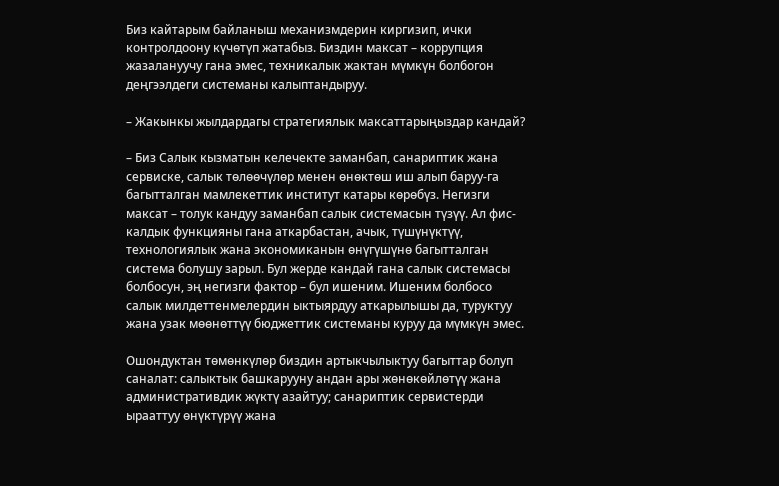Биз кайтарым байланыш механизмдерин киргизип, ички контролдоону күчөтүп жатабыз. Биздин максат – коррупция жазалануучу гана эмес, техникалык жактан мүмкүн болбогон деңгээлдеги системаны калыптандыруу.

– Жакынкы жылдардагы стратегиялык максаттарыңыздар кандай?

– Биз Салык кызматын келечекте заманбап, санариптик жана сервиске, салык төлөөчүлөр менен өнөктөш иш алып баруу-га багытталган мамлекеттик институт катары көрөбүз. Негизги максат – толук кандуу заманбап салык системасын түзүү. Ал фис-калдык функцияны гана аткарбастан, ачык, түшүнүктүү, технологиялык жана экономиканын өнүгүшүнө багытталган система болушу зарыл. Бул жерде кандай гана салык системасы болбосун, эң негизги фактор – бул ишеним. Ишеним болбосо салык милдеттенмелердин ыктыярдуу аткарылышы да, туруктуу жана узак мөөнөттүү бюджеттик системаны куруу да мүмкүн эмес.

Ошондуктан төмөнкүлөр биздин артыкчылыктуу багыттар болуп саналат: салыктык башкарууну андан ары жөнөкөйлөтүү жана административдик жүктү азайтуу; санариптик сервистерди ырааттуу өнүктүрүү жана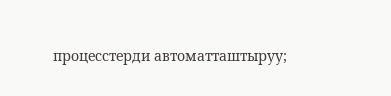процесстерди автоматташтыруу;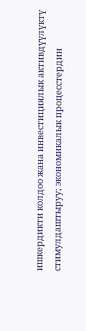ишкердикти колдоо жана инвестициялык активдүүлүктү стимулдаштыруу; экономикалык процесстердин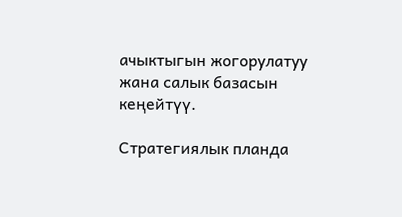ачыктыгын жогорулатуу жана салык базасын кеңейтүү.

Стратегиялык планда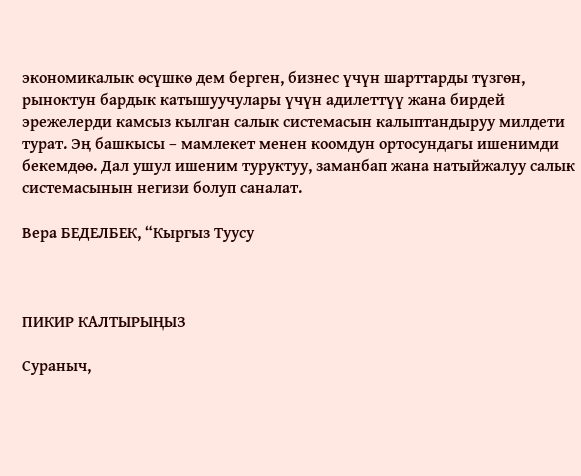экономикалык өсүшкө дем берген, бизнес үчүн шарттарды түзгөн, рыноктун бардык катышуучулары үчүн адилеттүү жана бирдей эрежелерди камсыз кылган салык системасын калыптандыруу милдети турат. Эң башкысы – мамлекет менен коомдун ортосундагы ишенимди бекемдөө. Дал ушул ишеним туруктуу, заманбап жана натыйжалуу салык системасынын негизи болуп саналат.

Вера БЕДЕЛБЕК, “Кыргыз Туусу



ПИКИР КАЛТЫРЫҢЫЗ

Сураныч,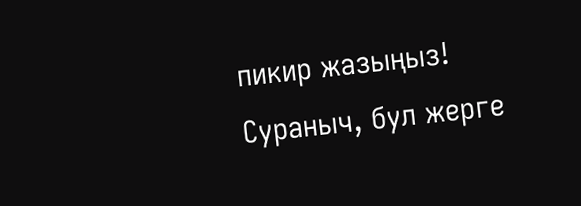пикир жазыңыз!
Сураныч, бул жерге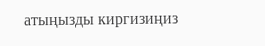атыңызды киргизиңиз